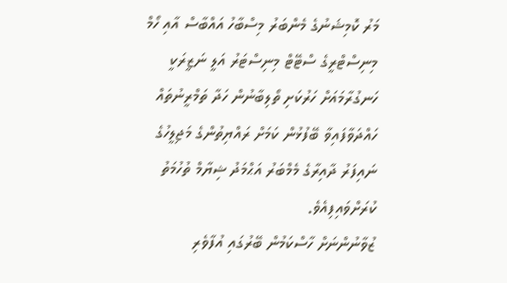މަރު ކޮމިޝަނުގެ މެންބަރު މިސްބާހު އައްބާސް އާއި ހޯމް މިނިސްޓްރީގެ ސްޓޭޓް މިނިސްޓަރު އަލީ ނަޒީރަކީ ހަނގުރާމައަށް ހަރުކަށި ތޯލިބާނުން ހަދާ ތަމްރީނުތައް ހައްދަވާފައިވާ ބޭފުޅުން ކަމަށް ރައްޔިތުންގެ މަޖިލީހުގެ ނައިފަރު ދާއިރާގެ މެމްބަރު އަޙްމަދު ޝިޔާމް ތުހުމަތު ކުރަށްވައިފިއެވެ.
ޒުވާނުންނަށް ހާސްކަމުން ބޭރުގައި އުފާވެރި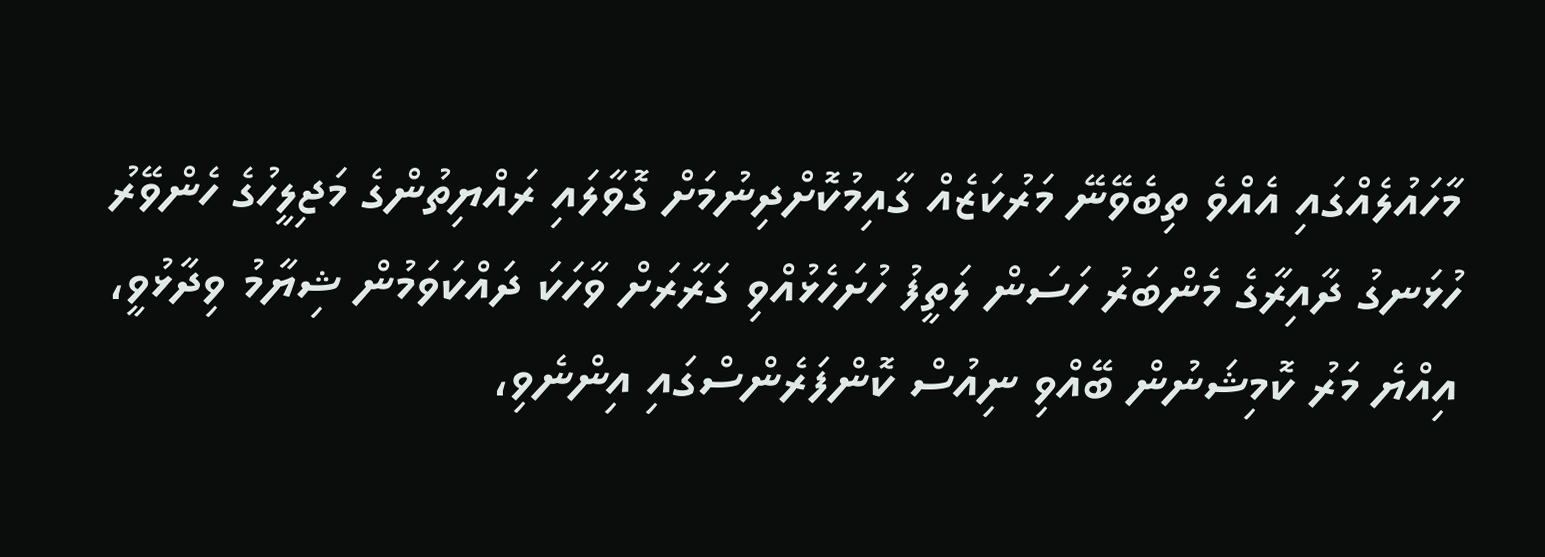މާހައުލެއްގައި އެއްވެ ތިބެވޭނޭ މަރުކަޒެއް ގާއިމުކޮށްދިނުމަށް ގޮވާލައި ރައްޔިތުންގެ މަޖިލީހުގެ ހެންވޭރު ހުޅަނގު ދާއިރާގެ މެންބަރު ހަސަން ލަތީފު ހުށަހެޅުއްވި ގަރާރަށް ވާހަކަ ދައްކަވަމުން ޝިޔާމު ވިދާޅުވީ، އިއްޔެ މަރު ކޮމިޝަނުން ބޭއްވި ނިއުސް ކޮންފަރެންސްގައި އިންނެވި،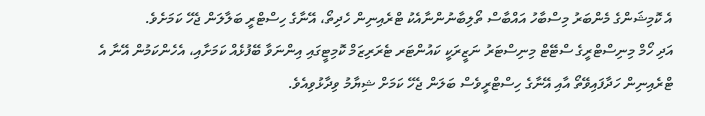އެ ކޮމިޝަންގެ މެންބަރު މިސްބާހު އައްބާސް ތޯލިބާނުންނާއެކު ޓްރެއިނިން ހެދިތޯ، އޭނާގެ ހިސްޓްރީ ބަލާލަން ޖެހޭ ކަމަށެވެ.
އަދި ހޯމް މިނިސްޓްރީގެ ސްޓޭޓް މިނިސްޓަރު ނަޒީރަކީ ކައުންޓަރ ޓެރަރިޒަމް ކޮމިޓީގައި އިންނަވާ ބޭފުޅެއް ކަމަށާއި، އެހެންކަމުން އޭނާ އެ ޓްރެއިނިން ހަދާފައިވޭތޯ އާއި އޭނާގެ ހިސްޓްރީވެސް ބަލަން ޖެހޭ ކަމަށް ޝިޔާމު ވިދާޅުވިއެވެ.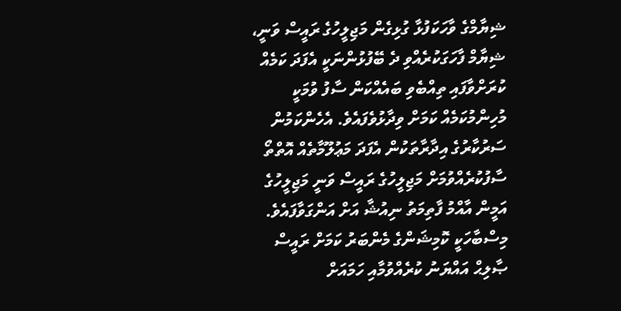ޝިޔާމްގެ ވާހަކަފުޅާ ގުޅިގެން މަޖިލީހުގެ ރައީސް ވަނީ، ޝިޔާމް ފާހަގަކުރެއްވި ދެ ބޭފުޅުންނަކީ އެފަދަ ކަމެއް ކުރަށްވާފައި ތިއްބެވި ބައެއްކަން ސާފު ވުމަކީ މުހިންމުކަމެއް ކަމަށް ވިދާޅުވެފައެވެ. އެހެންކަމުން ސަރުކާރުގެ އިދާރާތަކުން އެފަދަ މަޢުލޫމާތެއް އޮތްތޯ ސާފުކުރެއްވުމަށް މަޖިލީހުގެ ރައީސް ވަނީ މަޖިލީހުގެ އަމީން އާއްމު ފާތިމަތު ނިއުޝާ އަށް އަންގަވާފައެވެ.
މިސްބާހަކީ ކޮމިޝަންގެ މެންބަރު ކަމަށް ރައީސް ޞާލިޙް އައްޔަނު ކުރެއްވުމާއި ހަމައަށް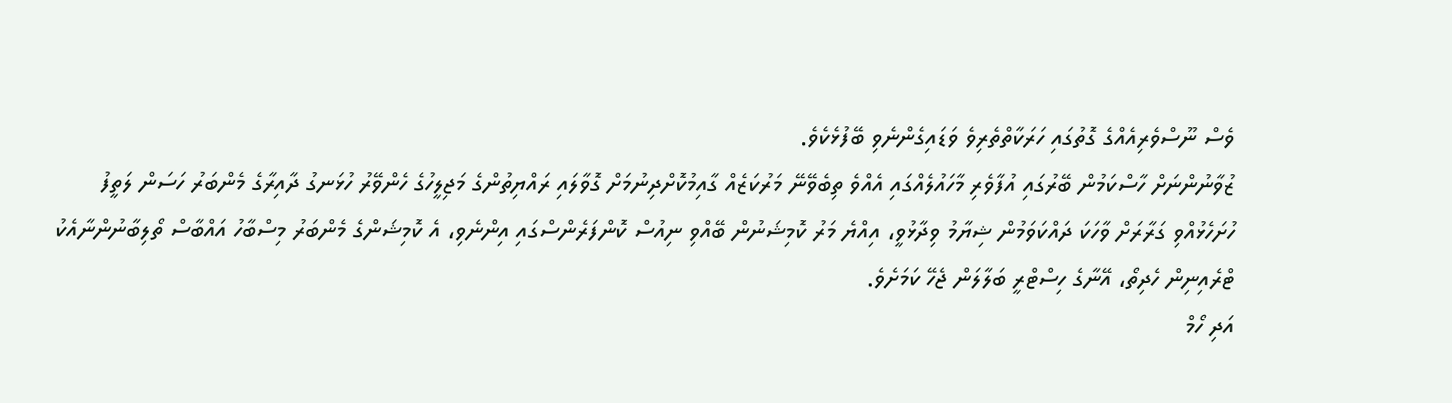ވެސް ނޫސްވެރިއެއްގެ ގޮތުގައި ހަރަކާތްތެރިވެ ވަޑައިގެންނެވި ބޭފުޅެކެވެ.
ޒުވާނުންނަށް ހާސްކަމުން ބޭރުގައި އުފާވެރި މާހައުލެއްގައި އެއްވެ ތިބެވޭނޭ މަރުކަޒެއް ގާއިމުކޮށްދިނުމަށް ގޮވާލައި ރައްޔިތުންގެ މަޖިލީހުގެ ހެންވޭރު ހުޅަނގު ދާއިރާގެ މެންބަރު ހަސަން ލަތީފު ހުށަހެޅުއްވި ގަރާރަށް ވާހަކަ ދައްކަވަމުން ޝިޔާމު ވިދާޅުވީ، އިއްޔެ މަރު ކޮމިޝަނުން ބޭއްވި ނިއުސް ކޮންފަރެންސްގައި އިންނެވި، އެ ކޮމިޝަންގެ މެންބަރު މިސްބާހު އައްބާސް ތޯލިބާނުންނާއެކު ޓްރެއިނިން ހެދިތޯ، އޭނާގެ ހިސްޓްރީ ބަލާލަން ޖެހޭ ކަމަށެވެ.
އަދި ހޯމް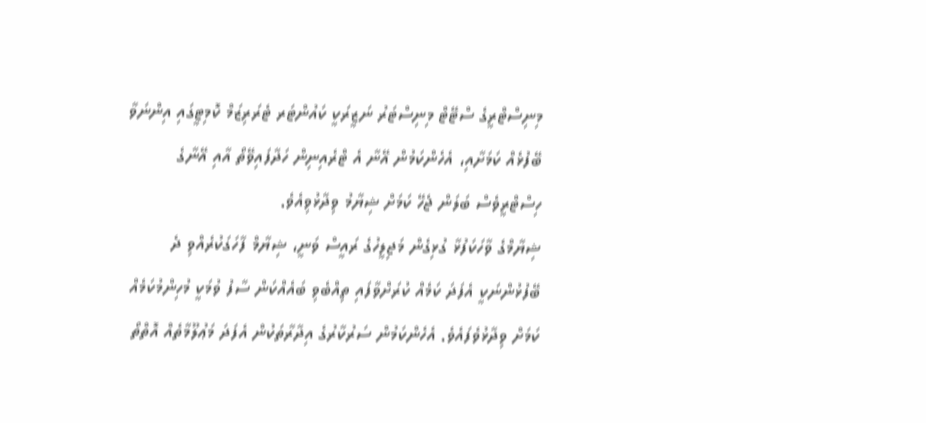މިނިސްޓްރީގެ ސްޓޭޓް މިނިސްޓަރު ނަޒީރަކީ ކައުންޓަރ ޓެރަރިޒަމް ކޮމިޓީގައި އިންނަވާ ބޭފުޅެއް ކަމަށާއި، އެހެންކަމުން އޭނާ އެ ޓްރެއިނިން ހަދާފައިވޭތޯ އާއި އޭނާގެ ހިސްޓްރީވެސް ބަލަން ޖެހޭ ކަމަށް ޝިޔާމު ވިދާޅުވިއެވެ.
ޝިޔާމްގެ ވާހަކަފުޅާ ގުޅިގެން މަޖިލީހުގެ ރައީސް ވަނީ، ޝިޔާމް ފާހަގަކުރެއްވި ދެ ބޭފުޅުންނަކީ އެފަދަ ކަމެއް ކުރަށްވާފައި ތިއްބެވި ބައެއްކަން ސާފު ވުމަކީ މުހިންމުކަމެއް ކަމަށް ވިދާޅުވެފައެވެ. އެހެންކަމުން ސަރުކާރުގެ އިދާރާތަކުން އެފަދަ މަޢުލޫމާތެއް އޮތްތޯ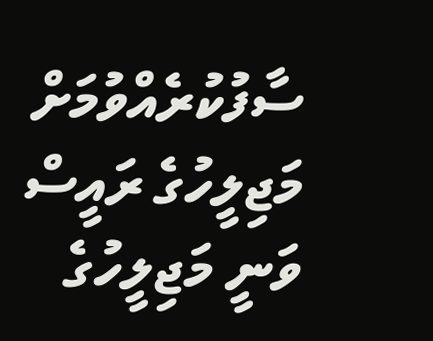ސާފުކުރެއްވުމަށް މަޖިލީހުގެ ރައީސް ވަނީ މަޖިލީހުގެ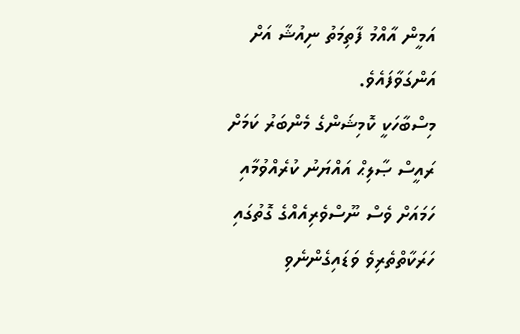އަމީން އާއްމު ފާތިމަތު ނިއުޝާ އަށް އަންގަވާފައެވެ.
މިސްބާހަކީ ކޮމިޝަންގެ މެންބަރު ކަމަށް ރައީސް ޞާލިޙް އައްޔަނު ކުރެއްވުމާއި ހަމައަށް ވެސް ނޫސްވެރިއެއްގެ ގޮތުގައި ހަރަކާތްތެރިވެ ވަޑައިގެންނެވި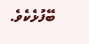ބޭފުޅެކެވެ.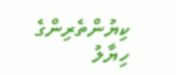ކިޔުންތެރިންގެ ހިޔާލު